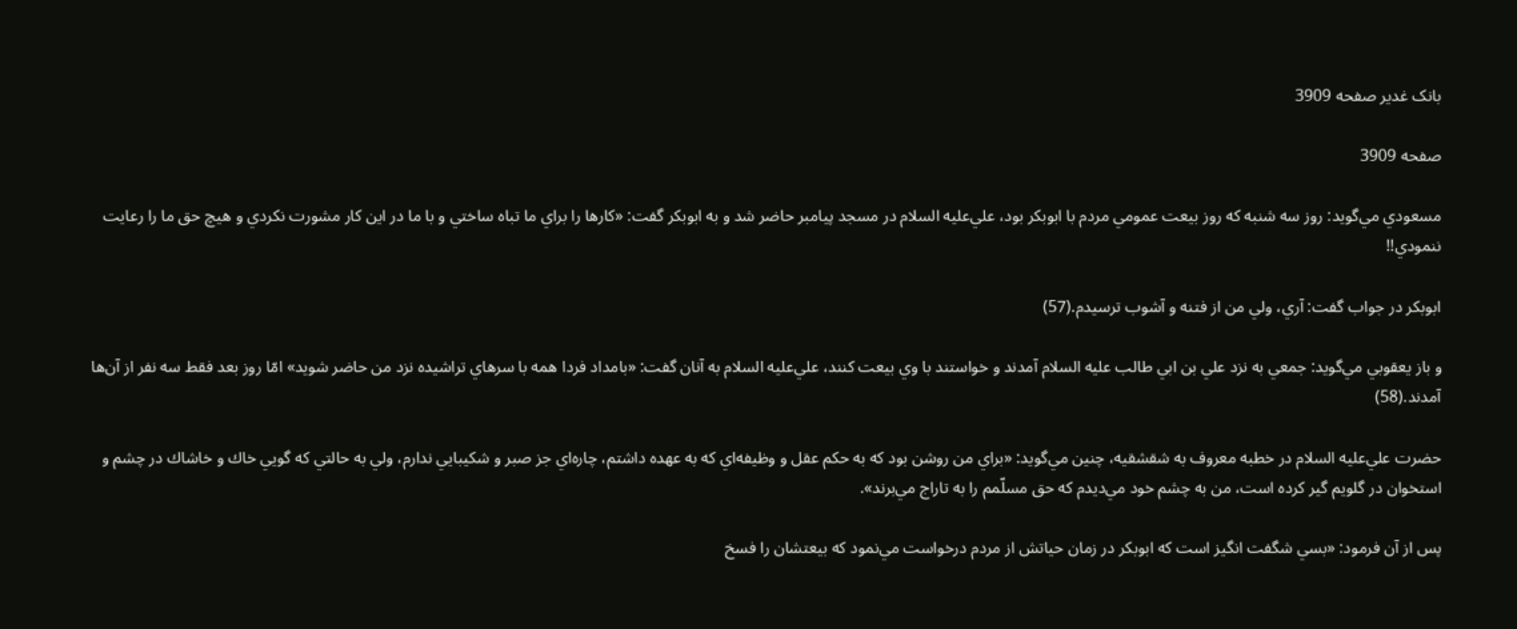بانک غدیر صفحه 3909

صفحه 3909

مسعودي مي‌گويد: روز سه شنبه كه روز بيعت عمومي مردم با ابوبكر بود، علي‌عليه السلام در مسجد پيامبر حاضر شد و به ابوبكر گفت: «كارها را براي ما تباه ساختي و با ما در اين كار مشورت نكردي و هيچ حق ما را رعايت ننمودي!!

ابوبكر در جواب گفت: آري، ولي من از فتنه و آشوب ترسيدم.(57)

و باز يعقوبي مي‌گويد: جمعي به نزد علي بن ابي طالب عليه السلام آمدند و خواستند با وي بيعت كنند، علي‌عليه السلام به آنان گفت: «بامداد فردا همه با سرهاي تراشيده نزد من حاضر شويد» امّا روز بعد فقط سه نفر از آن‌ها آمدند.(58)

حضرت علي‌عليه السلام در خطبه معروف به شقشقيه، چنين مي‌گويد: «براي من روشن بود كه به حكم عقل و وظيفه‌اي كه به عهده داشتم، چاره‌اي جز صبر و شكيبايي ندارم، ولي به حالتي كه گويي خاك و خاشاك در چشم و استخوان در گلويم گير كرده است، من به چشم خود مي‌ديدم كه حق مسلّمم را به تاراج مي‌برند».

پس از آن فرمود: «بسي شگفت انگيز است كه ابوبكر در زمان حياتش از مردم درخواست مي‌نمود كه بيعتشان را فسخ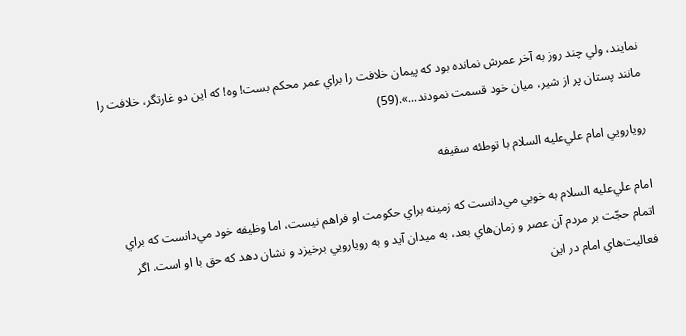نمايند، ولي چند روز به آخر عمرش نمانده بود كه پيمان خلافت را براي عمر محكم بست! وه! كه اين دو غارتگر، خلافت را مانند پستان پر از شير، ميان خود قسمت نمودند...».(59)

رويارويي امام علي‌عليه السلام با توطئه سقيفه‌

امام علي‌عليه السلام به خوبي مي‌دانست كه زمينه براي حكومت او فراهم نيست، اما وظيفه خود مي‌دانست كه براي اتمام حجّت بر مردم آن عصر و زمان‌هاي بعد، به ميدان آيد و به رويارويي برخيزد و نشان دهد كه حق با او است. اگر فعاليت‌هاي امام در اين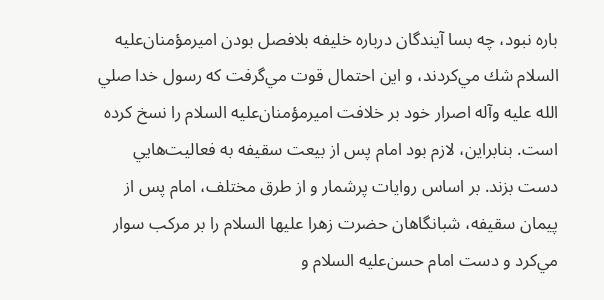باره نبود، چه بسا آيندگان درباره خليفه بلافصل بودن اميرمؤمنان‌عليه السلام شك مي‌كردند، و اين احتمال قوت مي‌گرفت كه رسول خدا صلي الله عليه وآله اصرار خود بر خلافت اميرمؤمنان‌عليه السلام را نسخ كرده است. بنابراين، لازم بود امام پس از بيعت سقيفه به فعاليت‌هايي دست بزند. بر اساس روايات پرشمار و از طرق مختلف، امام پس از پيمان سقيفه، شبانگاهان حضرت زهرا عليها السلام را بر مركب سوار مي‌كرد و دست امام حسن‌عليه السلام و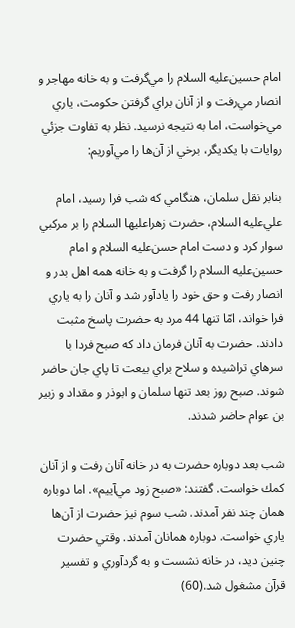امام حسين‌عليه السلام را مي‌گرفت و به خانه مهاجر و انصار مي‌رفت و از آنان براي گرفتن حكومت، ياري مي‌خواست، اما به نتيجه نرسيد. نظر به تفاوت جزئي روايات با يكديگر، برخي از آن‌ها را مي‌آوريم:

بنابر نقل سلمان، هنگامي كه شب فرا رسيد، امام علي‌عليه السلام، حضرت زهراعليها السلام را بر مركبي سوار كرد و دست امام حسن‌عليه السلام و امام حسين‌عليه السلام را گرفت و به خانه همه اهل بدر و انصار رفت و حق خود را يادآور شد و آنان را به ياري فرا خواند، امّا تنها 44 مرد به حضرت پاسخ مثبت دادند. حضرت به آنان فرمان داد كه صبح فردا با سرهاي تراشيده و سلاح براي بيعت تا پاي جان حاضر شوند. صبح روز بعد تنها سلمان و ابوذر و مقداد و زبير بن عوام حاضر شدند.

شب بعد دوباره حضرت به در خانه آنان رفت و از آنان كمك خواست. گفتند: «صبح زود مي‌آييم». اما دوباره همان چند نفر آمدند. شب سوم نيز حضرت از آن‌ها ياري خواست. دوباره همانان آمدند. وقتي حضرت چنين ديد، در خانه نشست و به گردآوري و تفسير قرآن مشغول شد.(60)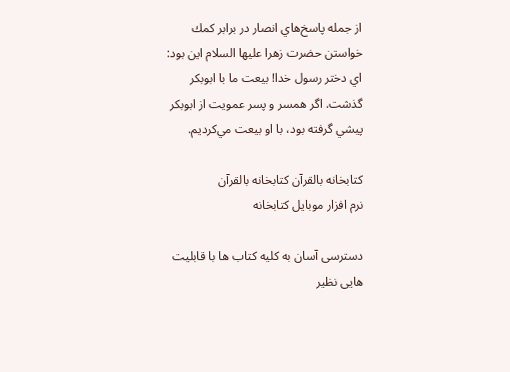از جمله پاسخ‌هاي انصار در برابر كمك خواستن حضرت زهرا عليها السلام اين بود: اي دختر رسول خدا! بيعت ما با ابوبكر گذشت. اگر همسر و پسر عمويت از ابوبكر پيشي گرفته بود، با او بيعت مي‌كرديم.

کتابخانه بالقرآن کتابخانه بالقرآن
نرم افزار موبایل کتابخانه

دسترسی آسان به کلیه کتاب ها با قابلیت هایی نظیر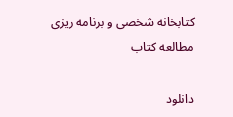کتابخانه شخصی و برنامه ریزی مطالعه کتاب

دانلود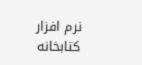نرم افزار کتابخانه